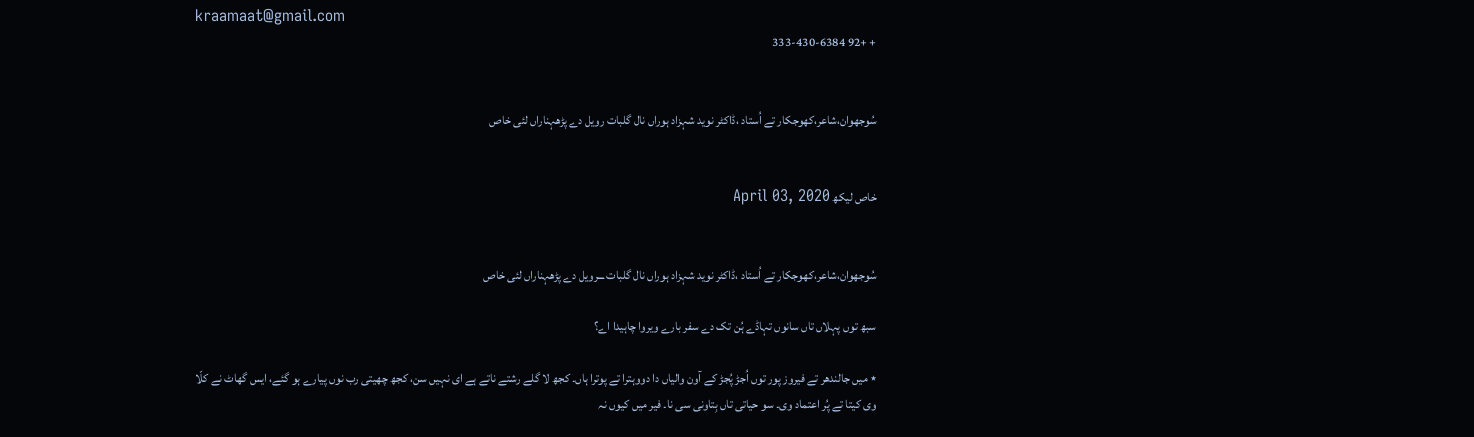kraamaat@gmail.com
+ +92 333-430-6384


سُوجھوان،شاعر،کھوجکار تے اُستاد ،ڈاکٹر نوید شہزاد ہوراں نال گلبات رویل دے پڑھہناراں لئی خاص


خاص لیکھ April 03, 2020


سُوجھوان،شاعر،کھوجکار تے اُستاد ،ڈاکٹر نوید شہزاد ہوراں نال گلبات ـــرویل دے پڑھہناراں لئی خاص

سبھ توں پہلاں تاں سانوں تہاڈے ہُن تک دے سفر بارے ویروا چاہیدا اے؟

٭ میں جالندھر تے فیروز پور توں اُجڑ پُجڑ کے آون والیاں دا دووہترا تے پوترا ہاں۔ کجھ لا گلے رشتے ناتے ہے ای نہیں سن، کجھ چھیتی رب نوں پیارے ہو گئے، ایس گھاٹ نے کلّا وی کیتا تے پُر اعتماد وی۔ سو حیاتی تاں بِتاونی سی نا۔ فیر میں کیوں نہ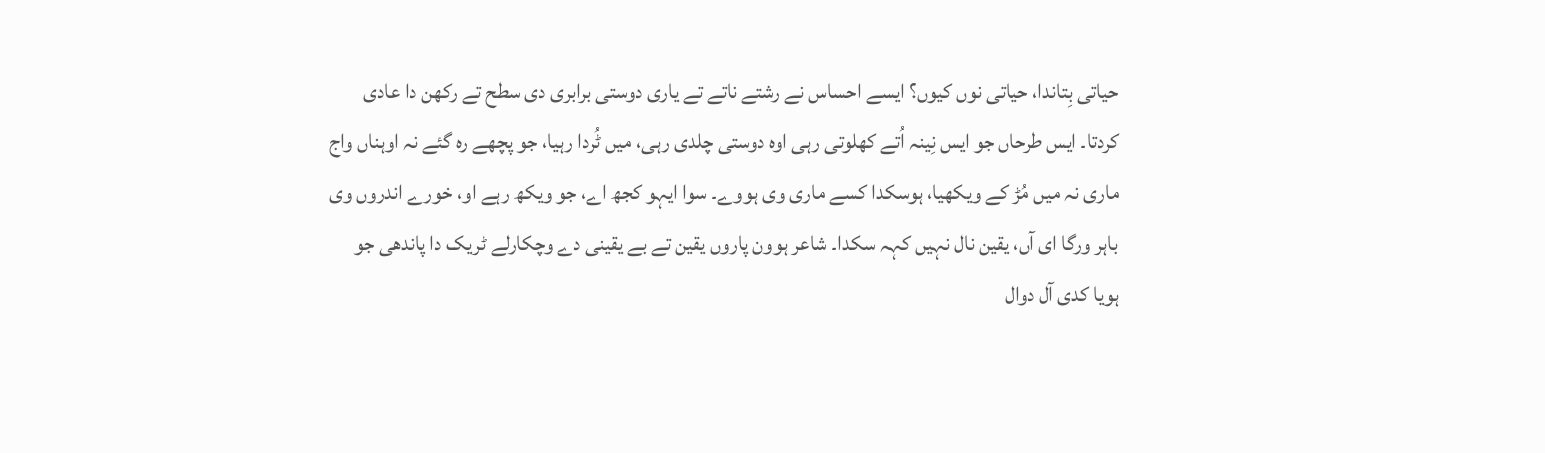حیاتی بِتاندا، حیاتی نوں کیوں؟ ایسے احساس نے رشتے ناتے تے یاری دوستی برابری دی سطح تے رکھن دا عادی کردتا۔ ایس طرحاں جو ایس نِینہ اُتے کھلوتی رہی اوہ دوستی چلدی رہی، میں ٹُردا رہیا، جو پچھے رہ گئے نہ اوہناں واج ماری نہ میں مُڑ کے ویکھیا، ہوسکدا کسے ماری وی ہووے۔ سوا ایہو کجھ اے، جو ویکھ رہے او، خورے اندروں وی باہر ورگا ای آں، یقین نال نہیں کہہ سکدا۔ شاعر ہوون پاروں یقین تے بے یقینی دے وچکارلے ٹریک دا پاندھی جو ہویا کدی آل دوال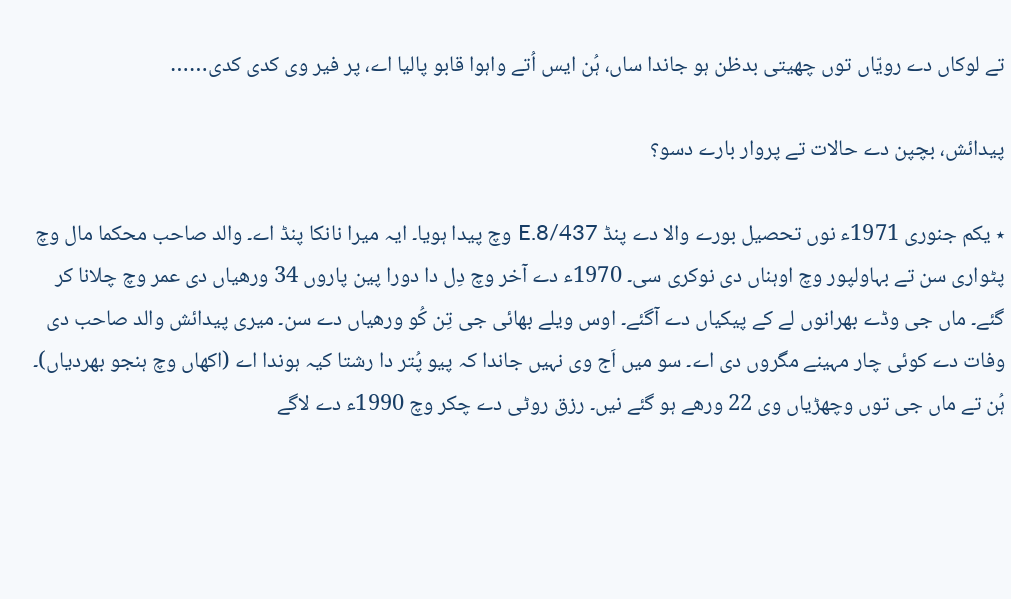تے لوکاں دے رویّاں توں چھیتی بدظن ہو جاندا ساں، ہُن ایس اُتے واہوا قابو پالیا اے، پر فیر وی کدی کدی……

پیدائش، بچپن دے حالات تے پروار بارے دسو؟

٭ یکم جنوری 1971ء نوں تحصیل بورے والا دے پنڈ 437/E.8 وچ پیدا ہویا۔ ایہ میرا نانکا پنڈ اے۔ والد صاحب محکما مال وچ پٹواری سن تے بہاولپور وچ اوہناں دی نوکری سی۔ 1970ء دے آخر وچ دِل دا دورا پین پاروں 34 ورھیاں دی عمر وچ چلانا کر گئے۔ ماں جی وڈے بھرانوں لے کے پیکیاں دے آگئے۔ اوس ویلے بھائی جی تِن کُو ورھیاں دے سن۔ میری پیدائش والد صاحب دی وفات دے کوئی چار مہینے مگروں دی اے۔ سو میں اَج وی نہیں جاندا کہ پیو پُتر دا رشتا کیہ ہوندا اے (اکھاں وچ ہنجو بھردیاں)۔ ہُن تے ماں جی توں وچھڑیاں وی 22 ورھے ہو گئے نیں۔ رزق روٹی دے چکر وچ 1990ء دے لاگے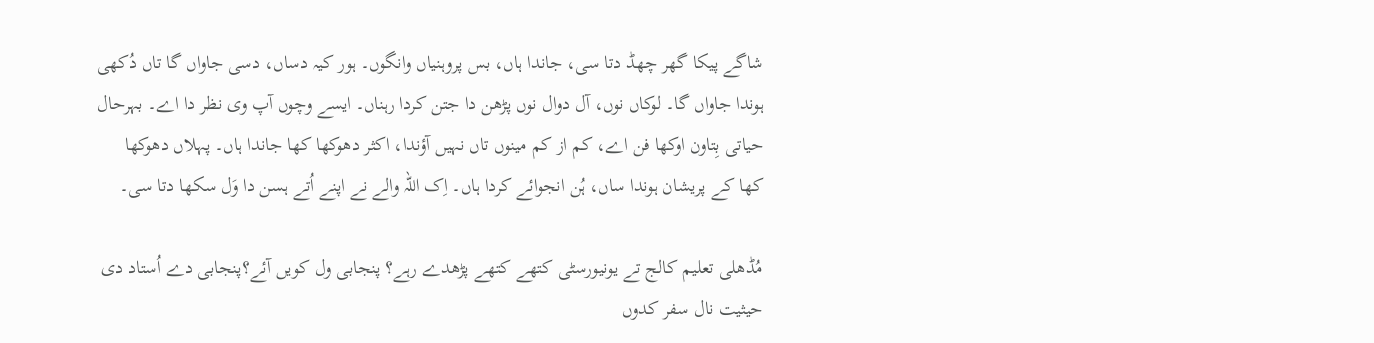شاگے پیکا گھر چھڈ دتا سی، جاندا ہاں، بس پروہنیاں وانگوں۔ ہور کیہ دساں، دسی جاواں گا تاں دُکھی ہوندا جاواں گا۔ لوکاں نوں، آل دوال نوں پڑھن دا جتن کردا رہناں۔ ایسے وچوں آپ وی نظر دا اے۔ بہرحال حیاتی بِتاون اوکھا فن اے، کم از کم مینوں تاں نہیں آؤندا، اکثر دھوکھا کھا جاندا ہاں۔ پہلاں دھوکھا کھا کے پریشان ہوندا ساں، ہُن انجوائے کردا ہاں۔ اِک اللہ والے نے اپنے اُتے ہسن دا وَل سکھا دتا سی۔

مُڈھلی تعلیم کالج تے یونیورسٹی کتھے کتھے پڑھدے رہے؟ پنجابی ول کویں آئے؟پنجابی دے اُستاد دی حیثیت نال سفر کدوں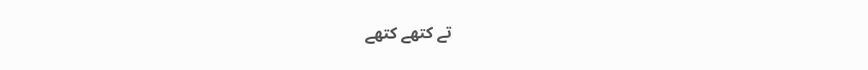تے کتھے کتھے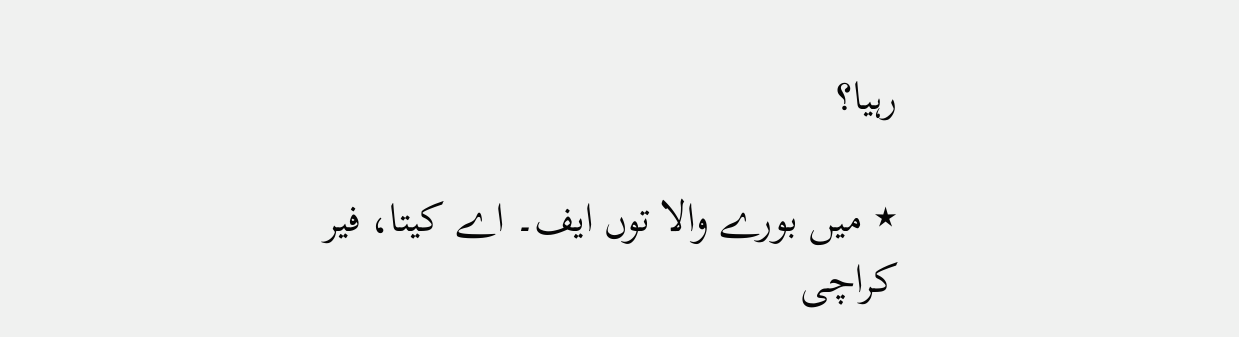رہیا؟

٭ میں بورے والا توں ایف۔ اے کیتا، فیر کراچی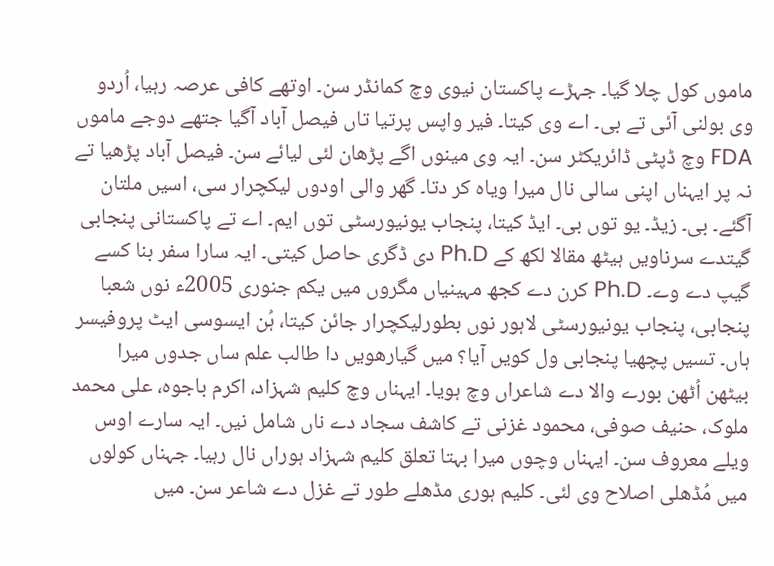ماموں کول چلا گیا۔ جہڑے پاکستان نیوی وچ کمانڈر سن۔ اوتھے کافی عرصہ رہیا، اُردو وی بولنی آئی تے بی۔ اے وی کیتا۔ فیر واپس پرتیا تاں فیصل آباد آگیا جتھے دوجے ماموں FDA وچ ڈپٹی ڈائریکٹر سن۔ ایہ وی مینوں اگے پڑھان لئی لیائے سن۔ فیصل آباد پڑھیا تے نہ پر ایہناں اپنی سالی نال میرا ویاہ کر دتا۔ گھر والی اودوں لیکچرار سی، اسیں ملتان آگئے۔ بی۔ زیڈ۔ یو توں بی۔ ایڈ کیتا، پنجاب یونیورسٹی توں ایم۔ اے تے پاکستانی پنجابی گیتدے سرناویں ہیٹھ مقالا لکھ کے Ph.D دی ڈگری حاصل کیتی۔ ایہ سارا سفر بنا کسے گیپ دے وے۔ Ph.D کرن دے کجھ مہینیاں مگروں میں یکم جنوری 2005ء نوں شعبا پنجابی، پنجاب یونیورسٹی لاہور نوں بطورلیکچرار جائن کیتا، ہُن ایسوسی ایٹ پروفیسر ہاں۔ تسیں پچھیا پنجابی ول کویں آیا؟ میں گیارھویں دا طالب علم ساں جدوں میرا بیٹھن اُٹھن بورے والا دے شاعراں وچ ہویا۔ ایہناں وچ کلیم شہزاد، اکرم باجوہ، علی محمد ملوک، حنیف صوفی، محمود غزنی تے کاشف سجاد دے ناں شامل نیں۔ ایہ سارے اوس ویلے معروف سن۔ ایہناں وچوں میرا بہتا تعلق کلیم شہزاد ہوراں نال رہیا۔ جہناں کولوں میں مُڈھلی اصلاح وی لئی۔ کلیم ہوری مڈھلے طور تے غزل دے شاعر سن۔ میں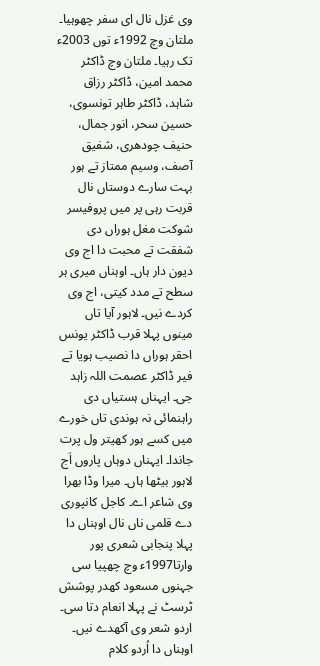وی غزل نال ای سفر چھوہیا۔ ملتان وچ 1992ء توں 2003ء تک رہیا۔ ملتان وچ ڈاکٹر محمد امین، ڈاکٹر رزاق شاہد، ڈاکٹر طاہر تونسوی، حسین سحر، انور جمال، حنیف چودھری، شفیق آصف، وسیم ممتاز تے ہور بہت سارے دوستاں نال قربت رہی پر میں پروفیسر شوکت مغل ہوراں دی شفقت تے محبت دا اج وی دیون دار ہاں۔ اوہناں میری ہر سطح تے مدد کیتی، اج وی کردے نیں۔ لاہور آیا تاں مینوں پہلا قرب ڈاکٹر یونس احقر ہوراں دا نصیب ہویا تے فیر ڈاکٹر عصمت اللہ زاہد جی۔ ایہناں ہستیاں دی راہنمائی نہ ہوندی تاں خورے میں کسے ہور کھیتر ول پرت جاندا۔ ایہناں دوہاں پاروں اَج لاہور بیٹھا ہاں۔ میرا وڈا بھرا وی شاعر اے۔ کاجل کانپوری دے قلمی ناں نال اوہناں دا پہلا پنجابی شعری پور وارتا1997ء وچ چھپیا سی جہنوں مسعود کھدر پوشش ٹرسٹ نے پہلا انعام دتا سی۔ اردو شعر وی آکھدے نیں۔ اوہناں دا اُردو کلام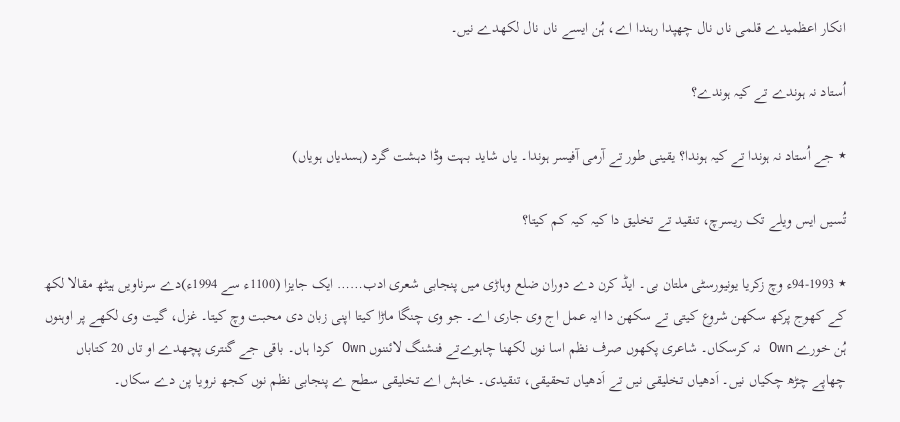انکار اعظمیدے قلمی ناں نال چھپدا رہندا اے، ہُن ایسے ناں نال لکھدے نیں۔

اُستاد نہ ہوندے تے کیہ ہوندے؟

٭ جے اُستاد نہ ہوندا تے کیہ ہوندا؟ یقینی طور تے آرمی آفیسر ہوندا۔ یاں شاید بہت وڈا دہشت گرد (ہسدیاں ہویاں)

تُسیں ایس ویلے تک ریسرچ، تنقید تے تخلیق دا کیہ کیہ کم کیتا؟

٭ 1993-94ء وچ زکریا یونیورسٹی ملتان بی۔ ایڈ کرن دے دوران ضلع وہاڑی میں پنجابی شعری ادب…… ایک جایزا (1100ء سے 1994ء)دے سرناویں ہیٹھ مقالا لکھ کے کھوج پرکھ سکھن شروع کیتی تے سکھن دا ایہ عمل اج وی جاری اے۔ جو وی چنگا ماڑا کیتا اپنی زبان دی محبت وچ کیتا۔ غزل، گیت وی لکھے پر اوہنوں ہُن خورے Own نہ کرسکاں۔ شاعری پکھوں صرف نظم اسا نوں لکھنا چاہوےتے فنشنگ لائننوں Own کردا ہاں۔ باقی جے گنتری پچھدے او تاں 20 کتاباں چھاپے چڑھ چکیاں نیں۔ اَدھیاں تخلیقی نیں تے اَدھیاں تحقیقی، تنقیدی۔ خاہش اے تخلیقی سطح ے پنجابی نظم نوں کجھ نرویا پن دے سکاں۔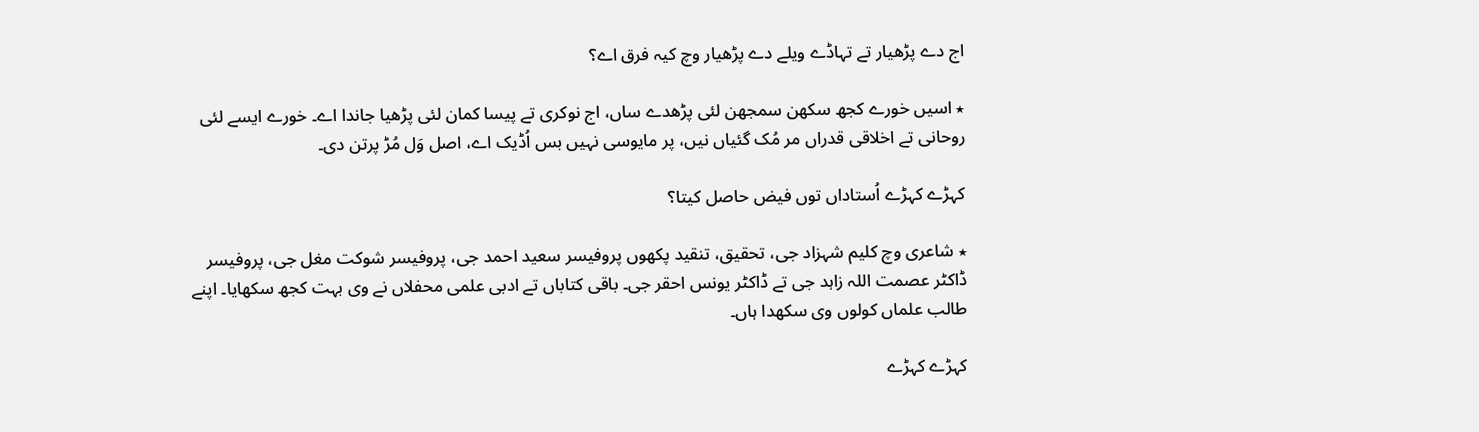اج دے پڑھیار تے تہاڈے ویلے دے پڑھیار وچ کیہ فرق اے؟

٭ اسیں خورے کجھ سکھن سمجھن لئی پڑھدے ساں، اج نوکری تے پیسا کمان لئی پڑھیا جاندا اے۔ خورے ایسے لئی روحانی تے اخلاقی قدراں مر مُک گئیاں نیں، پر مایوسی نہیں بس اُڈیک اے، اصل وَل مُڑ پرتن دی۔

کہڑے کہڑے اُستاداں توں فیض حاصل کیتا؟

٭ شاعری وچ کلیم شہزاد جی، تحقیق، تنقید پکھوں پروفیسر سعید احمد جی، پروفیسر شوکت مغل جی، پروفیسر ڈاکٹر عصمت اللہ زاہد جی تے ڈاکٹر یونس احقر جی۔ باقی کتاباں تے ادبی علمی محفلاں نے وی بہت کجھ سکھایا۔ اپنے طالب علماں کولوں وی سکھدا ہاں۔

کہڑے کہڑے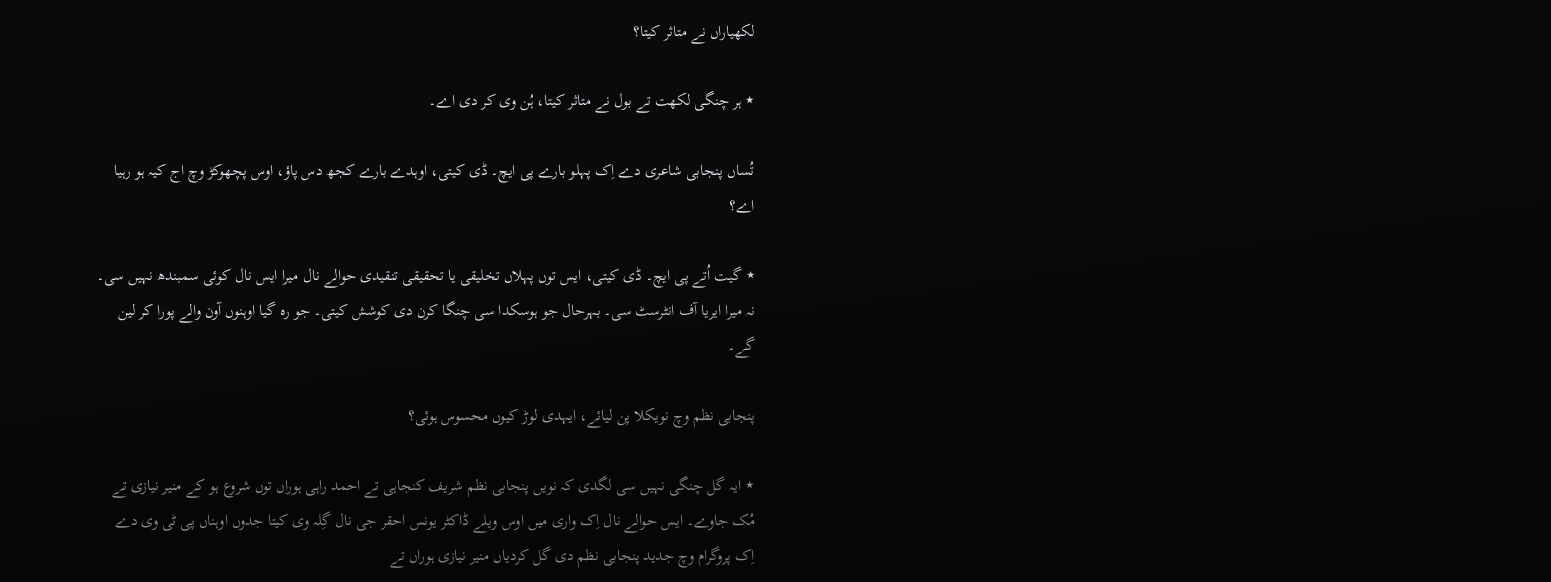لکھیاراں نے متاثر کیتا؟

٭ ہر چنگی لکھت تے بول نے متاثر کیتا، ہُن وی کر دی اے۔

تُساں پنجابی شاعری دے اِک پہلو بارے پی ایچ۔ ڈی کیتی، اوہدے بارے کجھ دس پاؤ، اوس پچھوکڑ وچ اج کیہ ہو رہیا اے؟

٭ گیت اُتے پی ایچ۔ ڈی کیتی، ایس توں پہلاں تخلیقی یا تحقیقی تنقیدی حوالے نال میرا ایس نال کوئی سمبندھ نہیں سی۔ نہ میرا ایریا آف انٹرسٹ سی۔ بہرحال جو ہوسکدا سی چنگا کرن دی کوشش کیتی۔ جو رہ گیا اوہنوں آون والے پورا کر لین گے۔

پنجابی نظم وچ نویکلا پن لیائے، ایہدی لوڑ کیوں محسوس ہوئی؟

٭ ایہ گل چنگی نہیں سی لگدی کہ نویں پنجابی نظم شریف کنجاہی تے احمد راہی ہوراں توں شروع ہو کے منیر نیازی تے مُک جاوے۔ ایس حوالے نال اِک واری میں اوس ویلے ڈاکٹر یونس احقر جی نال گِلہ وی کیتا جدوں اوہناں پی ٹی وی دے اِک پروگرام وچ جدید پنجابی نظم دی گل کردیاں منیر نیازی ہوراں تے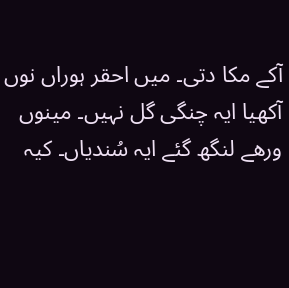آکے مکا دتی۔ میں احقر ہوراں نوں آکھیا ایہ چنگی گل نہیں۔ مینوں ورھے لنگھ گئے ایہ سُندیاں۔ کیہ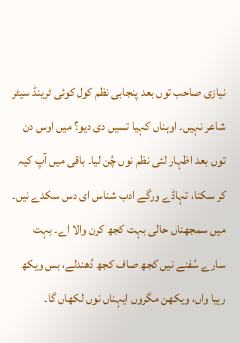نیازی صاحب توں بعد پنجابی نظم کول کوئی ٹرینڈ سیٹر شاعر نہیں۔ اوہناں کہیا تسیں دی دیو؟ میں اوس دن توں بعد اظہار لئی نظم نوں چُن لیا۔ باقی میں آپ کیہ کر سکنا، تہاڈے ورگے ادب شناس ای دس سکدے نیں۔ میں سمجھناں حالی بہت کجھ کرن والا اے۔ بہت سارے سُفنے نیں کجھ صاف کجھ دُھندلے، بس ویکھ رہیا واں، ویکھن مگروں ایہناں نوں لکھاں گا۔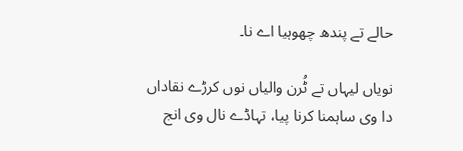حالے تے پندھ چھوہیا اے نا۔

نویاں لیہاں تے ٹُرن والیاں نوں کرڑے نقاداں دا وی ساہمنا کرنا پیا، تہاڈے نال وی انج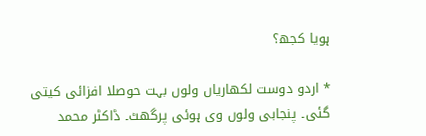ہویا کجھ؟

٭ اردو دوست لکھاریاں ولوں بہت حوصلا افزائی کیتی گئی۔ پنجابی ولوں وی ہوئی پرگھٹ۔ ڈاکٹر محمد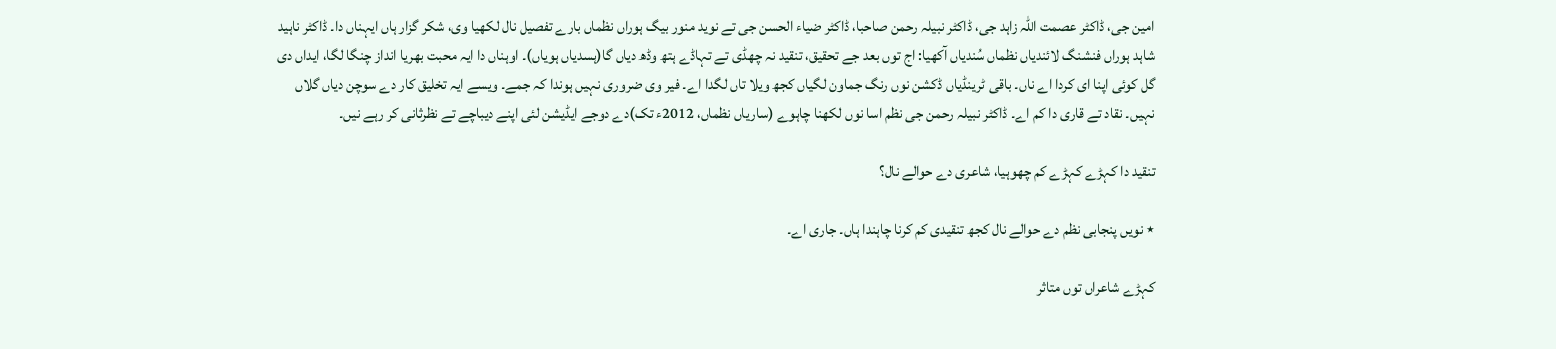امین جی، ڈاکٹر عصمت اللہ زاہد جی، ڈاکٹر نبیلہ رحمن صاحبا، ڈاکٹر ضیاء الحسن جی تے نوید منور بیگ ہوراں نظماں بارے تفصیل نال لکھیا وی، شکر گزار ہاں ایہناں دا۔ ڈاکٹر ناہید شاہد ہوراں فنشنگ لائندیاں نظماں سُندیاں آکھیا: اج توں بعد جے تحقیق، تنقید نہ چھڈی تے تہاڈے ہتھ وڈھ دیاں گا(ہسدیاں ہویاں)۔ اوہناں دا ایہ محبت بھریا انداز چنگا لگا، ایداں دی گل کوئی اپنا ای کردا اے ناں۔ باقی ٹرینڈیاں ڈکشن نوں رنگ جماون لگیاں کجھ ویلا تاں لگدا اے۔ فیر وی ضروری نہیں ہوندا کہ جمے۔ ویسے ایہ تخلیق کار دے سوچن دیاں گلاں نہیں۔ نقاد تے قاری دا کم اے۔ ڈاکٹر نبیلہ رحمن جی نظم اسا نوں لکھنا چاہوے (ساریاں نظماں، 2012ء تک)دے دوجے ایڈیشن لئی اپنے دیباچے تے نظرثانی کر رہے نیں۔

تنقید دا کہڑے کہڑے کم چھوہیا، شاعری دے حوالے نال؟

٭ نویں پنجابی نظم دے حوالے نال کجھ تنقیدی کم کرنا چاہندا ہاں۔ جاری اے۔

کہڑے شاعراں توں متاثر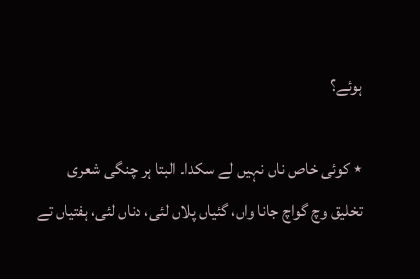ہوئے؟

٭ کوئی خاص ناں نہیں لے سکدا۔ البتا ہر چنگی شعری تخلیق وچ گواچ جانا واں، گئیاں پلاں لئی، دناں لئی، ہفتیاں تے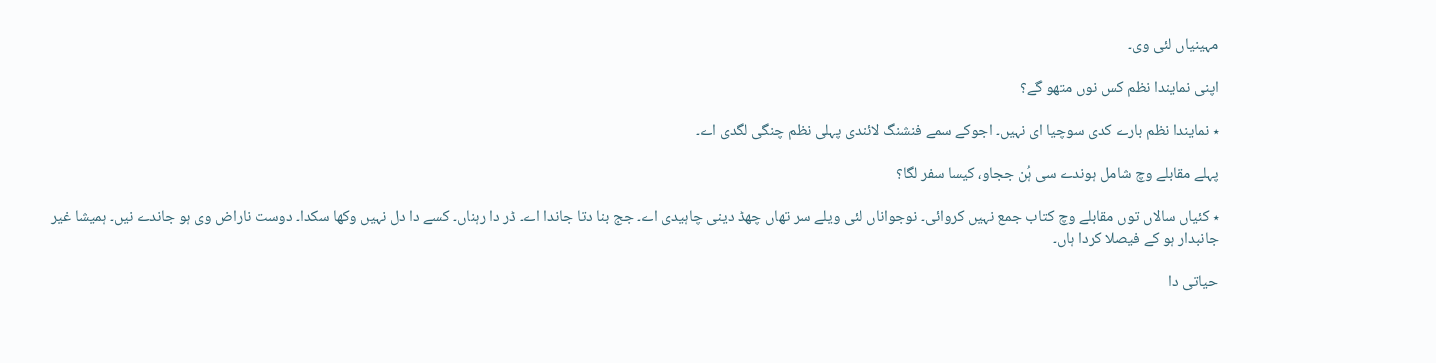مہینیاں لئی وی۔

اپنی نمایندا نظم کس نوں متھو گے؟

٭ نمایندا نظم بارے کدی سوچیا ای نہیں۔ اجوکے سمے فنشنگ لائندی پہلی نظم چنگی لگدی اے۔

پہلے مقابلے وچ شامل ہوندے سی ہُن ججاو، کیسا سفر لگا؟

٭ کئیاں سالاں توں مقابلے وچ کتاب جمع نہیں کروائی۔ نوجواناں لئی ویلے سر تھاں چھڈ دینی چاہیدی اے۔ جج بنا دتا جاندا اے۔ ڈر دا رہناں۔ کسے دا دل نہیں وکھا سکدا۔ دوست ناراض وی ہو جاندے نیں۔ ہمیشا غیر جانبدار ہو کے فیصلا کردا ہاں۔

حیاتی دا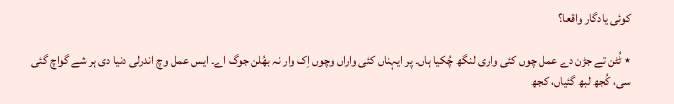کوئی یادگار واقعا؟

٭ ٹُٹن تے جڑن دے عمل چوں کئی واری لنگھ چُکیا ہاں۔ پر ایہناں کئی واراں وچوں اِک وار نہ بھُلن جوگ اے۔ ایس عمل وچ اندرلی دنیا دی ہر شے گواچ گئی سی، کُجھ لبھ گئیاں، کجھ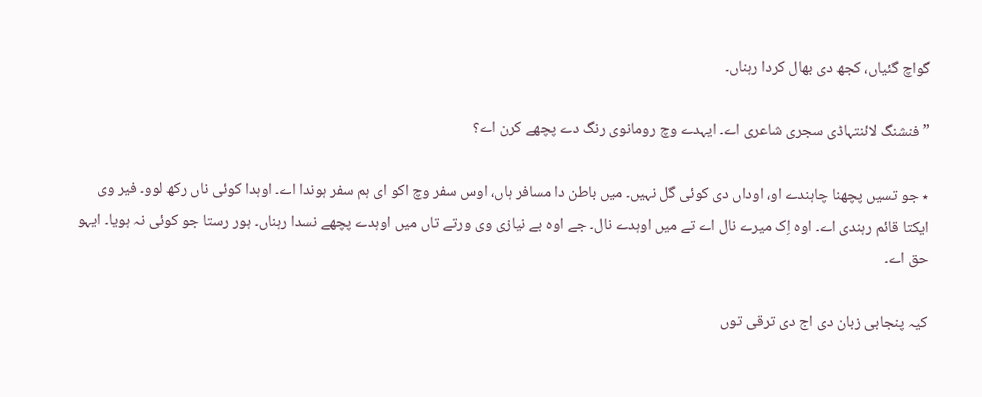گواچ گئیاں، کجھ دی بھال کردا رہناں۔

”فنشنگ لائنتہاڈی سجری شاعری اے۔ ایہدے وچ رومانوی رنگ دے پچھے کرن اے؟

٭ جو تسیں پچھنا چاہندے او، اوداں دی کوئی گل نہیں۔ میں باطن دا مسافر ہاں، اوس سفر وچ اکو ای ہم سفر ہوندا اے۔ اوہدا کوئی ناں رکھ لوو۔ فیر وی ایکتا قائم رہندی اے۔ اوہ اِک میرے نال اے تے میں اوہدے نال۔ جے اوہ بے نیازی وی ورتے تاں میں اوہدے پچھے نسدا رہناں۔ ہور رستا جو کوئی نہ ہویا۔ ایہو حق اے۔

کیہ پنجابی زبان دی اج دی ترقی توں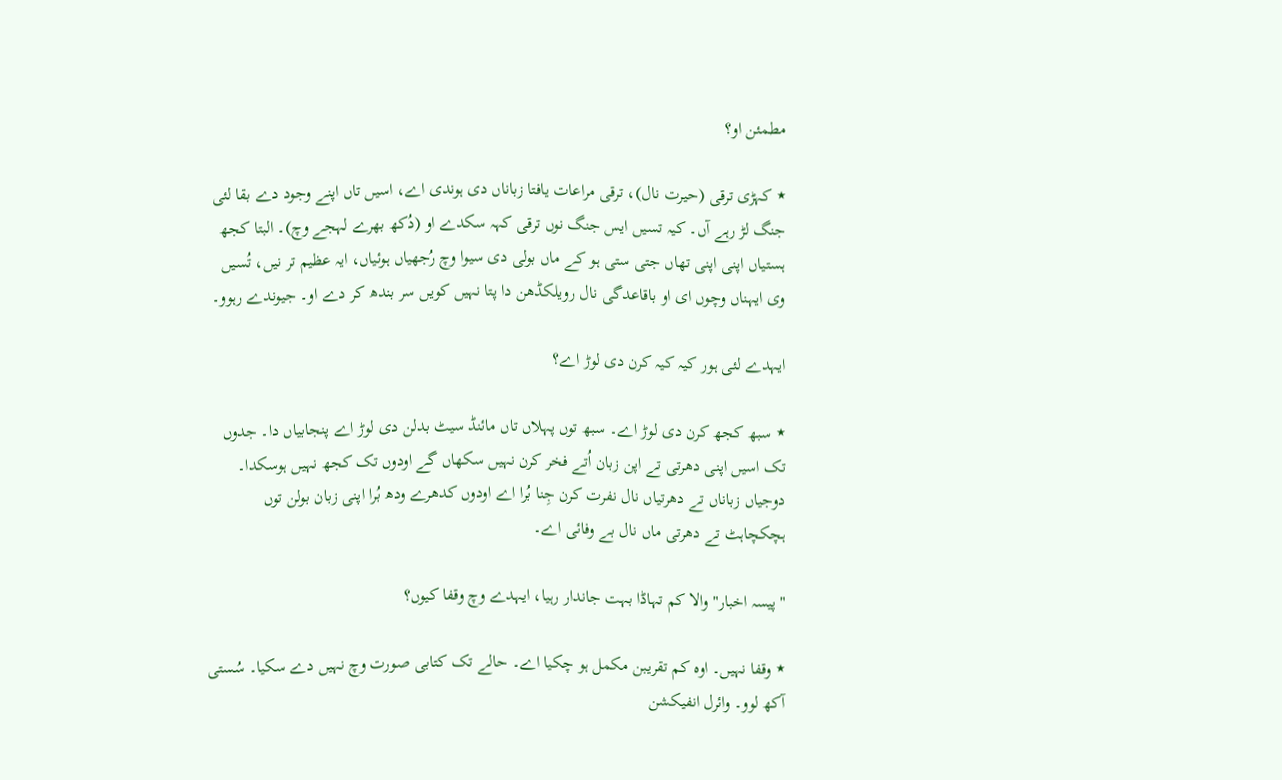مطمئن او؟

٭ کہڑی ترقی (حیرت نال)، ترقی مراعات یافتا زباناں دی ہوندی اے، اسیں تاں اپنے وجود دے بقا لئی جنگ لڑ رہے آں۔ کیہ تسیں ایس جنگ نوں ترقی کہہ سکدے او (دُکھ بھرے لہجے وچ)۔ البتا کجھ ہستیاں اپنی اپنی تھاں جتی ستی ہو کے ماں بولی دی سیوا وچ رُجھیاں ہوئیاں، ایہ عظیم تر نیں، تُسیں وی ایہناں وچوں ای او باقاعدگی نال رویلکڈھن دا پتا نہیں کویں سر بندھ کر دے او۔ جیوندے رہوو۔

ایہدے لئی ہور کیہ کیہ کرن دی لوڑ اے؟

٭ سبھ کجھ کرن دی لوڑ اے۔ سبھ توں پہلاں تاں مائنڈ سیٹ بدلن دی لوڑ اے پنجابیاں دا۔ جدوں تک اسیں اپنی دھرتی تے اپن زبان اُتے فخر کرن نہیں سکھاں گے اودوں تک کجھ نہیں ہوسکدا۔ دوجیاں زباناں تے دھرتیاں نال نفرت کرن جِنا بُرا اے اودوں کدھرے ودھ بُرا اپنی زبان بولن توں ہچکچاہٹ تے دھرتی ماں نال بے وفائی اے۔

"پیسہ اخبار" والا کم تہاڈا بہت جاندار رہیا، ایہدے وچ وقفا کیوں؟

٭ وقفا نہیں۔ اوہ کم تقریبن مکمل ہو چکیا اے۔ حالے تک کتابی صورت وچ نہیں دے سکیا۔ سُستی آکھ لوو۔ وائرل انفیکشن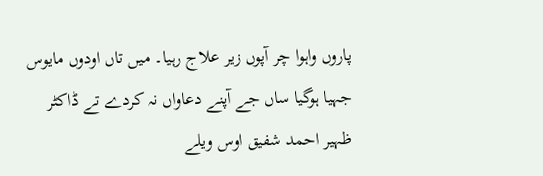پاروں واہوا چر آپوں زیر علاج رہیا۔ میں تاں اودوں مایوس جہیا ہوگیا ساں جے آپنے دعاواں نہ کردے تے ڈاکٹر ظہیر احمد شفیق اوس ویلے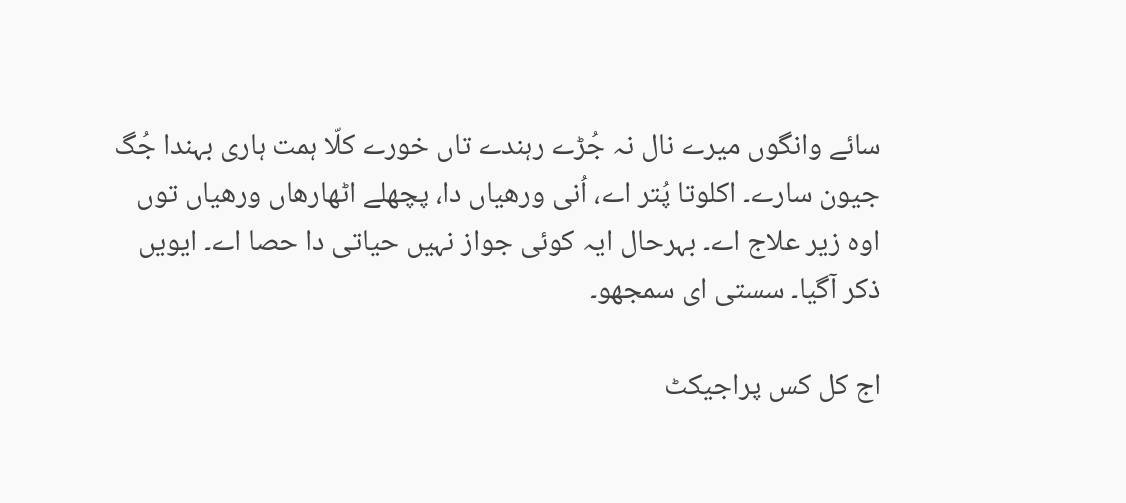سائے وانگوں میرے نال نہ جُڑے رہندے تاں خورے کلّا ہمت ہاری بہندا جُگ جیون سارے۔ اکلوتا پُتر اے، اُنی ورھیاں دا، پچھلے اٹھارھاں ورھیاں توں اوہ زیر علاج اے۔ بہرحال ایہ کوئی جواز نہیں حیاتی دا حصا اے۔ ایویں ذکر آگیا۔ سستی ای سمجھو۔

اج کل کس پراجیکٹ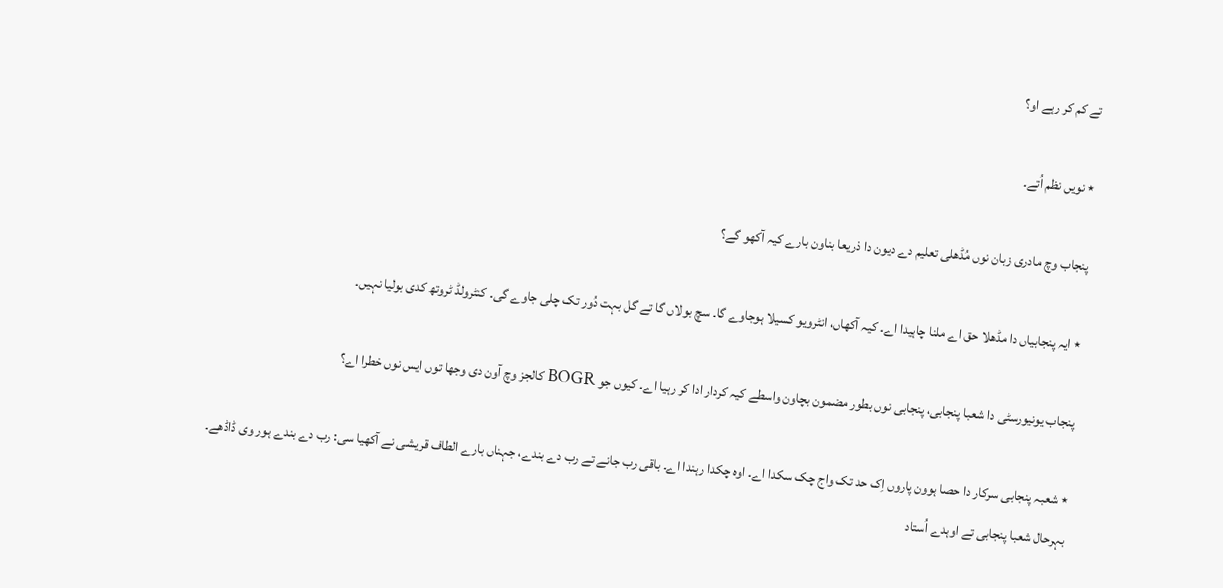تے کم کر رہے او؟

٭ نویں نظم اُتے۔

پنجاب وچ مادری زبان نوں مُڈھلی تعلیم دے دیون دا ذریعا بناون بارے کیہ آکھو گے؟

٭ ایہ پنجابیاں دا مڈھلا حق اے ملنا چاہیدا اے۔ کیہ آکھاں، انٹرویو کسیلا ہوجاوے گا۔ سچ بولاں گا تے گل بہت دُور تک چلی جاوے گی۔ کنٹرولڈ ٹروتھ کدی بولیا نہیں۔

پنجاب یونیورسٹی دا شعبا پنجابی، پنجابی نوں بطور مضمون بچاون واسطے کیہ کردار ادا کر رہیا اے۔ کیوں جو BOGR کالجز وچ آون دی وجھا توں ایس نوں خطرا اے؟

٭ شعبہ پنجابی سرکار دا حصا ہوون پاروں اِک حد تک واج چک سکدا اے۔ اوہ چکدا رہندا اے۔ باقی رب جانے تے رب دے بندے، جہناں بارے الطاف قریشی نے آکھیا سی: رب دے بندے ہور وی ڈاڈھے۔ بہرحال شعبا پنجابی تے اوہدے اُستاد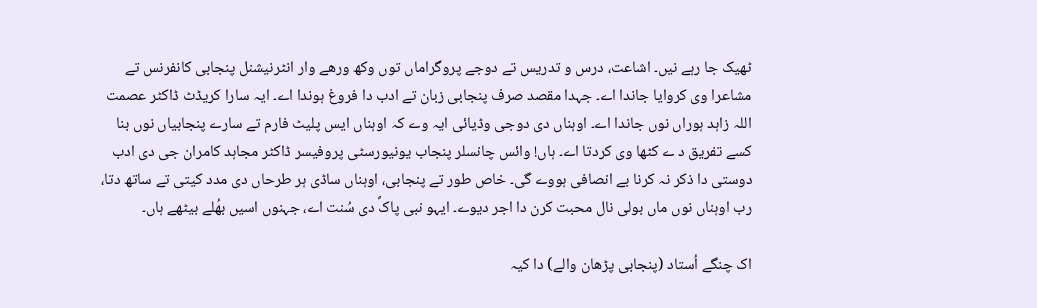ٹھیک جا رہے نیں۔ اشاعت، درس و تدریس تے دوجے پروگراماں توں وکھ ورھے وار انٹرنیشنل پنجابی کانفرنس تے مشاعرا وی کروایا جاندا اے۔ جہدا مقصد صرف پنجابی زبان تے ادب دا فروغ ہوندا اے۔ ایہ سارا کریڈٹ ڈاکٹر عصمت اللہ زاہد ہوراں نوں جاندا اے۔ اوہناں دی دوجی وڈیائی ایہ وے کہ اوہناں ایس پلیٹ فارم تے سارے پنجابیاں نوں بنا کسے تفریق د ے کٹھا وی کردتا اے۔ ہاں! وائس چانسلر پنجاب یونیورسٹی پروفیسر ڈاکٹر مجاہد کامران جی دی ادب دوستی دا ذکر نہ کرنا بے انصافی ہووے گی۔ خاص طور تے پنجابی، اوہناں ساڈی ہر طرحاں دی مدد کیتی تے ساتھ دتا، رب اوہناں نوں ماں بولی نال محبت کرن دا اجر دیوے۔ ایہو نبی پاکؐ دی سُنت اے، جہنوں اسیں بھُلے بیٹھے ہاں۔

اک چنگے اُستاد (پنجابی پڑھان والے) دا کیہ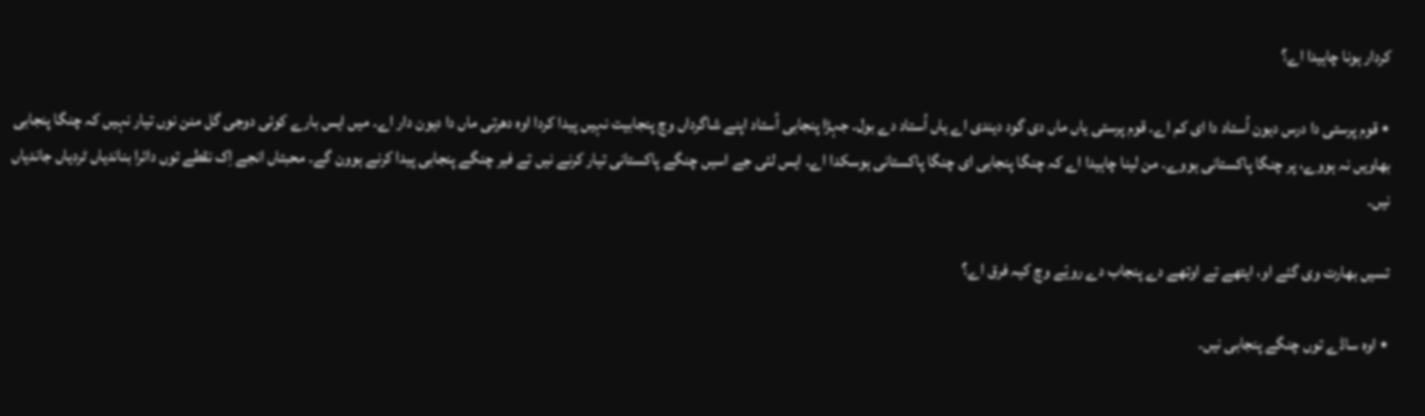کردار ہونا چاہیدا اے؟

٭ قوم پرستی دا درس دیون اُستاد دا ای کم اے۔ قوم پرستی یاں ماں دی گود دیندی اے یاں اُستاد دے بول۔ جہڑا پنجابی اُستاد اپنے شاگرداں وچ پنجابیت نہیں پیدا کردا اوہ دھرتی ماں دا دیون دار اے۔ میں ایس بارے کوئی دوجی گل منن نوں تیار نہیں کہ چنگا پنجابی بھاویں نہ ہووے، پر چنگا پاکستانی ہووے۔ من لینا چاہیدا اے کہ چنگا پنجابی ای چنگا پاکستانی ہوسکدا اے۔ ایس لئی جے اسیں چنگے پاکستانی تیار کرنے نیں تے فیر چنگے پنجابی پیدا کرنے ہوون گے۔ محبتاں انجے اِک نقطے توں دائرا بناندیاں ٹردیاں جاندیاں نیں۔

تسیں بھارت وی گئے او، ایتھے تے اوتھے دے پنجاب دے رویّے وچ کیہ فرق اے؟

٭ اوہ ساڈے توں چنگے پنجابی نیں۔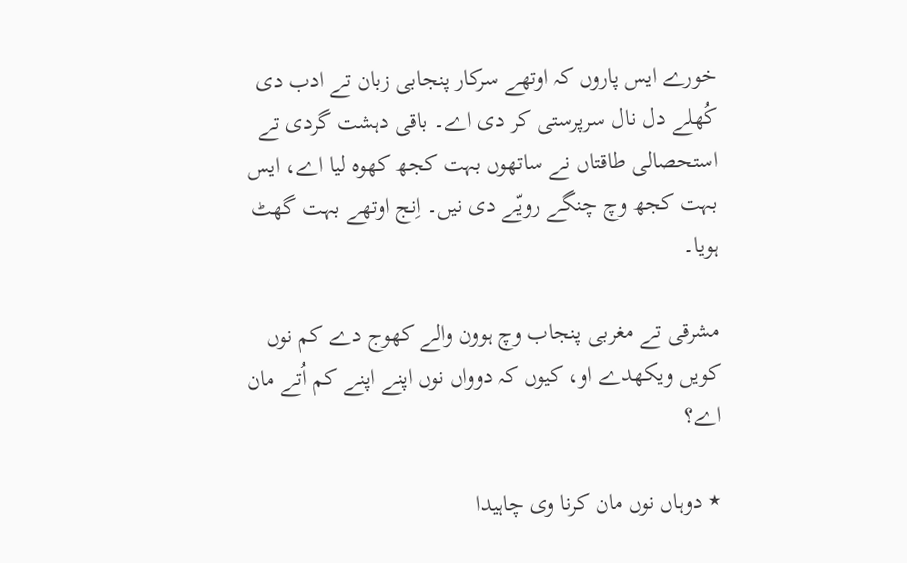خورے ایس پاروں کہ اوتھے سرکار پنجابی زبان تے ادب دی کُھلے دل نال سرپرستی کر دی اے۔ باقی دہشت گردی تے استحصالی طاقتاں نے ساتھوں بہت کجھ کھوہ لیا اے، ایس بہت کجھ وچ چنگے رویّے دی نیں۔ اِنج اوتھے بہت گھٹ ہویا۔

مشرقی تے مغربی پنجاب وچ ہوون والے کھوج دے کم نوں کویں ویکھدے او، کیوں کہ دوواں نوں اپنے اپنے کم اُتے مان اے؟

٭ دوہاں نوں مان کرنا وی چاہیدا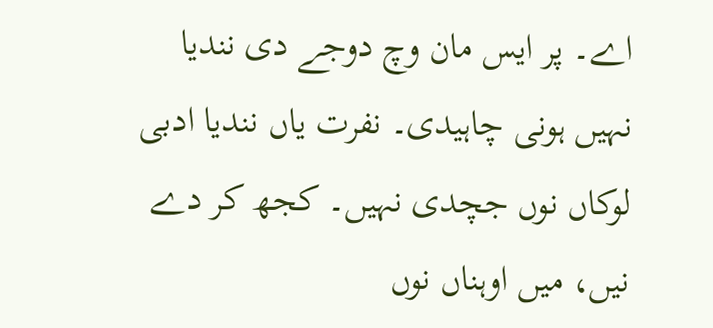اے۔ پر ایس مان وچ دوجے دی نندیا نہیں ہونی چاہیدی۔ نفرت یاں نندیا ادبی لوکاں نوں جچدی نہیں۔ کجھ کر دے نیں، میں اوہناں نوں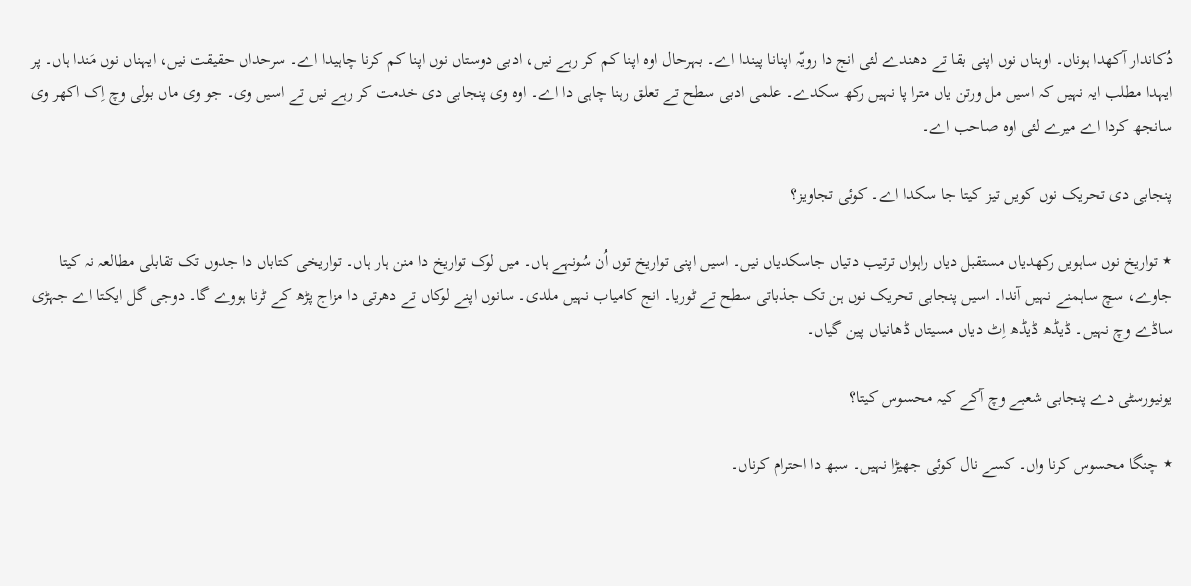دُکاندار آکھدا ہوناں۔ اوہناں نوں اپنی بقا تے دھندے لئی انج دا رویّہ اپنانا پیندا اے۔ بہرحال اوہ اپنا کم کر رہے نیں، ادبی دوستاں نوں اپنا کم کرنا چاہیدا اے۔ سرحداں حقیقت نیں، ایہناں نوں مَندا ہاں۔ پر ایہدا مطلب ایہ نہیں کہ اسیں مل ورتن یاں مترا پا نہیں رکھ سکدے۔ علمی ادبی سطح تے تعلق رہنا چاہی دا اے۔ اوہ وی پنجابی دی خدمت کر رہے نیں تے اسیں وی۔ جو وی ماں بولی وچ اِک اکھر وی سانجھ کردا اے میرے لئی اوہ صاحب اے۔

پنجابی دی تحریک نوں کویں تیز کیتا جا سکدا اے۔ کوئی تجاویز؟

٭ تواریخ نوں ساہویں رکھدیاں مستقبل دیاں راہواں ترتیب دتیاں جاسکدیاں نیں۔ اسیں اپنی تواریخ توں اُن سُونہے ہاں۔ میں لوک تواریخ دا منن ہار ہاں۔ تواریخی کتاباں دا جدوں تک تقابلی مطالعہ نہ کیتا جاوے، سچ ساہمنے نہیں آندا۔ اسیں پنجابی تحریک نوں ہن تک جذباتی سطح تے ٹوریا۔ انج کامیاب نہیں ملدی۔ سانوں اپنے لوکاں تے دھرتی دا مزاج پڑھ کے ٹرنا ہووے گا۔ دوجی گل ایکتا اے جہڑی ساڈے وچ نہیں۔ ڈیڈھ ڈیڈھ اِٹ دیاں مسیتاں ڈھانیاں پین گیاں۔

یونیورسٹی دے پنجابی شعبے وچ آکے کیہ محسوس کیتا؟

٭ چنگا محسوس کرنا واں۔ کسے نال کوئی جھیڑا نہیں۔ سبھ دا احترام کرناں۔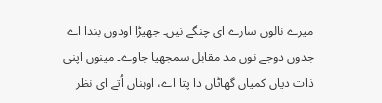میرے نالوں سارے ای چنگے نیں۔ جھیڑا اودوں بندا اے جدوں دوجے نوں مد مقابل سمجھیا جاوے۔ مینوں اپنی ذات دیاں کمیاں گھاٹاں دا پتا اے، اوہناں اُتے ای نظر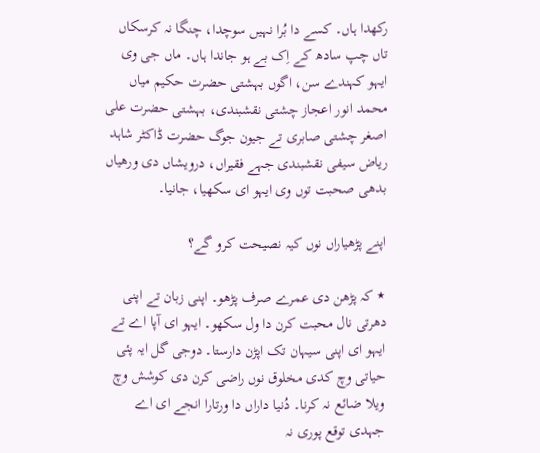رکھدا ہاں۔ کسے دا بُرا نہیں سوچدا، چنگا نہ کرسکاں تاں چپ سادھ کے اِک بے ہو جاندا ہاں۔ ماں جی وی ایہو کہندے سن، اگوں بہشتی حضرت حکیم میاں محمد انور اعجاز چشتی نقشبندی، بہشتی حضرت علی اصغر چشتی صابری تے جیون جوگ حضرت ڈاکٹر شاہد ریاض سیفی نقشبندی جہے فقیراں، درویشاں دی ورھیاں بدھی صحبت توں وی ایہو ای سکھیا، جانیا۔

اپنے پڑھیاراں نوں کیہ نصیحت کرو گے؟

٭ کہ پڑھن دی عمرے صرف پڑھو۔ اپنی زبان تے اپنی دھرتی نال محبت کرن دا ول سکھو۔ ایہو ای آپا اے تے ایہو ای اپنی سیہان تک اپڑن دارستا۔ دوجی گل ایہ پئی حیاتی وچ کدی مخلوق نوں راضی کرن دی کوشش وچ ویلا ضائع نہ کرنا۔ دُنیا داراں دا ورتارا انجے ای اے جہدی توقع پوری نہ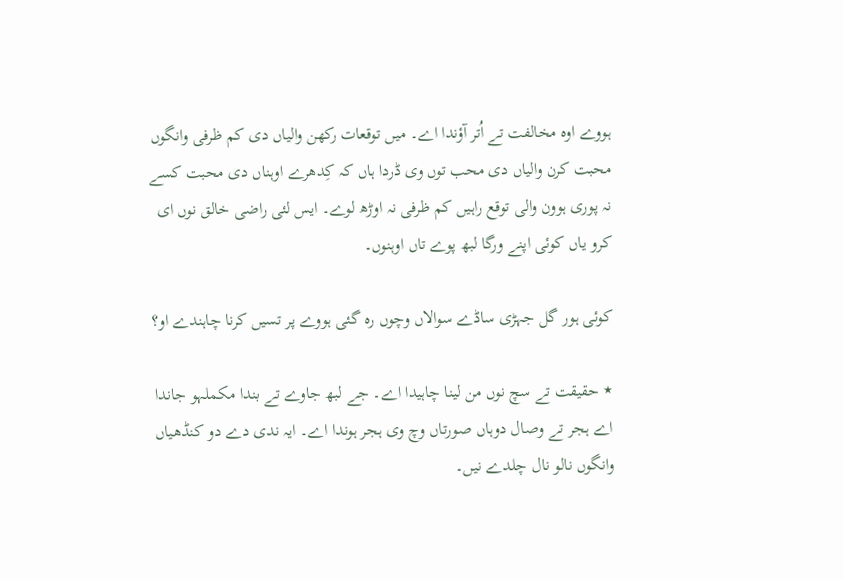ہووے اوہ مخالفت تے اُتر آؤندا اے۔ میں توقعات رکھن والیاں دی کم ظرفی وانگوں محبت کرن والیاں دی محب توں وی ڈردا ہاں کہ کِدھرے اوہناں دی محبت کسے نہ پوری ہوون والی توقع راہیں کم ظرفی نہ اوڑھ لوے۔ ایس لئی راضی خالق نوں ای کرو یاں کوئی اپنے ورگا لبھ پوے تاں اوہنوں۔

کوئی ہور گل جہڑی ساڈے سوالاں وچوں رہ گئی ہووے پر تسیں کرنا چاہندے او؟

٭ حقیقت تے سچ نوں من لینا چاہیدا اے۔ جے لبھ جاوے تے بندا مکملہو جاندا اے ہجر تے وصال دوہاں صورتاں وچ وی ہجر ہوندا اے۔ ایہ ندی دے دو کنڈھیاں وانگوں نالو نال چلدے نیں۔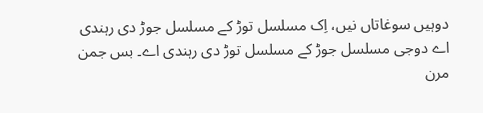دوہیں سوغاتاں نیں، اِک مسلسل توڑ کے مسلسل جوڑ دی رہندی اے دوجی مسلسل جوڑ کے مسلسل توڑ دی رہندی اے۔ بس جمن مرن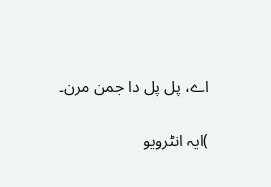اے، پل پل دا جمن مرن۔

)ایہ انٹرویو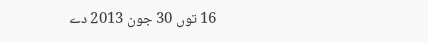16 توں 30 جون 2013 دے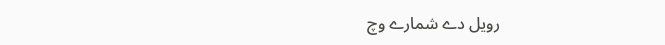رویل دے شمارے وچ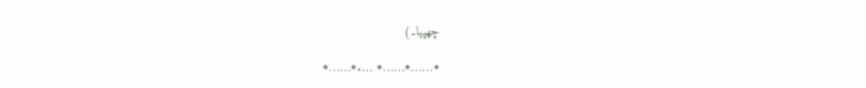چھپیا۔)

٭……٭……٭ ….٭……٭